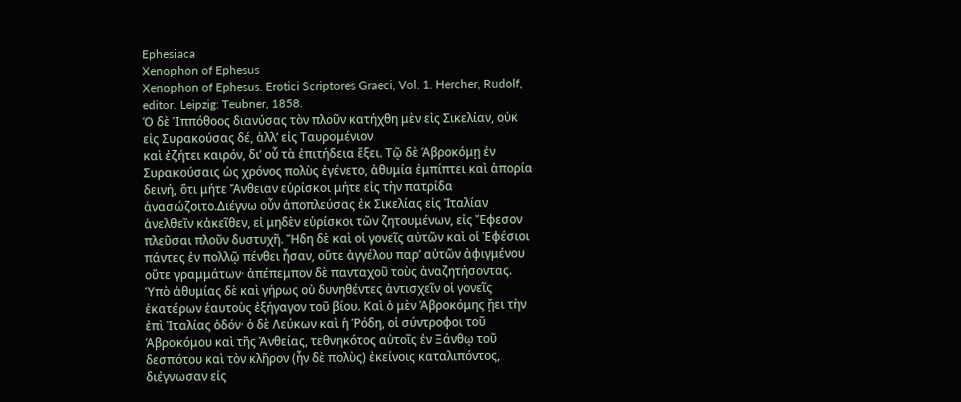Ephesiaca
Xenophon of Ephesus
Xenophon of Ephesus. Erotici Scriptores Graeci, Vol. 1. Hercher, Rudolf, editor. Leipzig: Teubner, 1858.
Ὁ δὲ Ἱππόθοος διανύσας τὸν πλοῦν κατήχθη μὲν εἰς Σικελίαν, οὐκ εἰς Συρακούσας δέ, ἀλλʼ εἰς Ταυρομένιον
καὶ ἐζήτει καιρόν, δι’ οὗ τὰ ἐπιτήδεια ἕξει. Τῷ δὲ Ἁβροκόμῃ ἐν Συρακούσαις ὡς χρόνος πολὺς ἐγένετο, ἀθυμία ἐμπίπτει καὶ ἀπορία δεινή, ὅτι μήτε Ἄνθειαν εὑρίσκοι μήτε εἰς τὴν πατρίδα ἀνασώζοιτο.Διέγνω οὖν ἀποπλεύσας ἐκ Σικελίας εἰς Ἰταλίαν ἀνελθεῖν κἀκεῖθεν, εἰ μηδὲν εὑρίσκοι τῶν ζητουμένων, εἰς Ἔφεσον πλεῦσαι πλοῦν δυστυχῆ. Ἤδη δὲ καὶ οἱ γονεῖς αὐτῶν καὶ οἱ Ἐφέσιοι πάντες ἐν πολλῷ πένθει ἦσαν, οὔτε ἀγγέλου παρʼ αὐτῶν ἀφιγμένου οὔτε γραμμάτων· ἀπέπεμπον δὲ πανταχοῦ τοὺς ἀναζητήσοντας.
Ὑπὸ ἀθυμίας δὲ καὶ γήρως οὐ δυνηθέντες ἀντισχεῖν οἱ γονεῖς ἑκατέρων ἑαυτοὺς ἐξήγαγον τοῦ βίου. Καὶ ὁ μὲν Ἁβροκόμης ᾔει τὴν ἐπὶ Ἰταλίας ὁδόν· ὁ δὲ Λεύκων καὶ ἡ Ῥόδη, οἱ σύντροφοι τοῦ Ἁβροκόμου καὶ τῆς Ἀνθείας, τεθνηκότος αὐτοῖς ἐν Ξάνθῳ τοῦ δεσπότου καὶ τὸν κλῆρον (ἦν δὲ πολὺς) ἐκείνοις καταλιπόντος, διέγνωσαν εἰς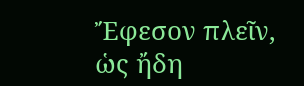Ἔφεσον πλεῖν, ὡς ἤδη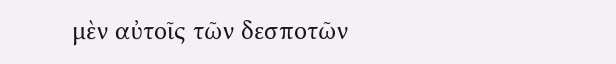μὲν αὐτοῖς τῶν δεσποτῶν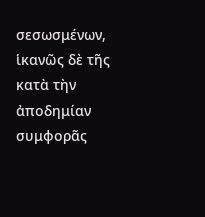σεσωσμένων, ἱκανῶς δὲ τῆς κατὰ τὴν ἀποδημίαν συμφορᾶς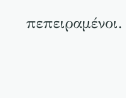πεπειραμένοι.